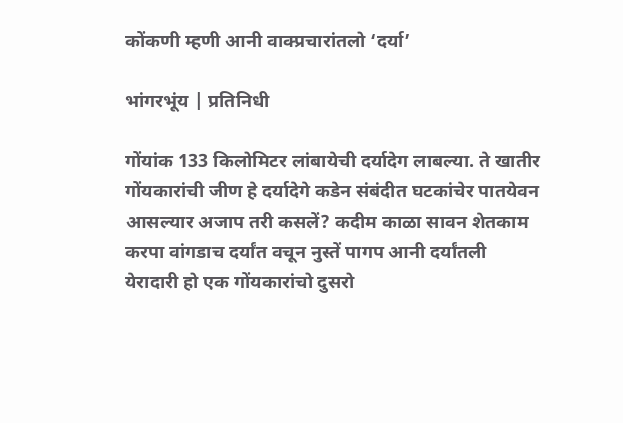कोंकणी म्हणी आनी वाक्प्रचारांतलो ‘दर्या’

भांगरभूंय | प्रतिनिधी

गोंयांक 133 किलोमिटर लांबायेची दर्यादेग लाबल्या. ते खातीर गोंयकारांची जीण हे दर्यादेगे कडेन संबंदीत घटकांचेर पातयेवन आसल्यार अजाप तरी कसलें? कदीम काळा सावन शेतकाम करपा वांगडाच दर्यांत वचून नुस्तें पागप आनी दर्यांतली येरादारी हो एक गोंयकारांचो दुसरो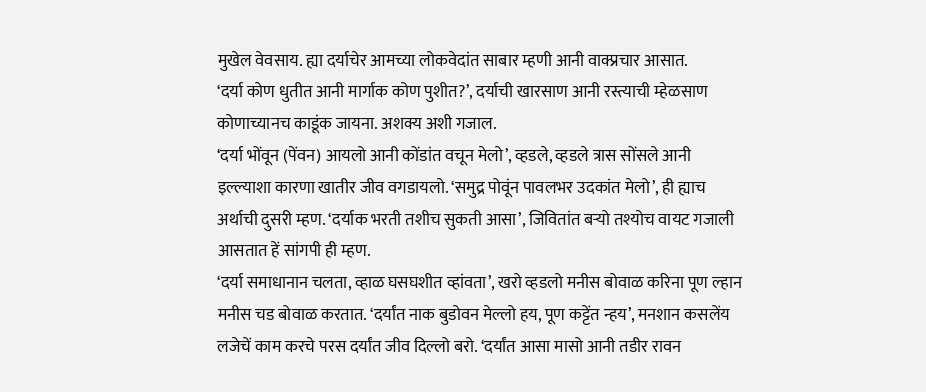मुखेल वेवसाय. ह्या दर्याचेर आमच्या लोकवेदांत साबार म्हणी आनी वाक्प्रचार आसात.
‘दर्या कोण धुतीत आनी मार्गाक कोण पुशीत?’, दर्याची खारसाण आनी रस्त्याची म्हेळसाण कोणाच्यानच काडूंक जायना. अशक्य अशी गजाल.
‘दर्या भोंवून (पेंवन) आयलो आनी कोंडांत वचून मेलो’, व्हडले, व्हडले त्रास सोंसले आनी इल्ल्याशा कारणा खातीर जीव वगडायलो. ‘समुद्र पोवूंन पावलभर उदकांत मेलो’, ही ह्याच अर्थाची दुसरी म्हण. ‘दर्याक भरती तशीच सुकती आसा’, जिवितांत बऱ्यो तश्योच वायट गजाली आसतात हें सांगपी ही म्हण.
‘दर्या समाधानान चलता, व्हाळ घसघशीत व्हांवता’, खरो व्हडलो मनीस बोवाळ करिना पूण ल्हान मनीस चड बोवाळ करतात. ‘दर्यांत नाक बुडोवन मेल्लो हय, पूण कट्टेंत न्हय’, मनशान कसलेंय लजेचें काम करचे परस दर्यांत जीव दिल्लो बरो. ‘दर्यांत आसा मासो आनी तडीर रावन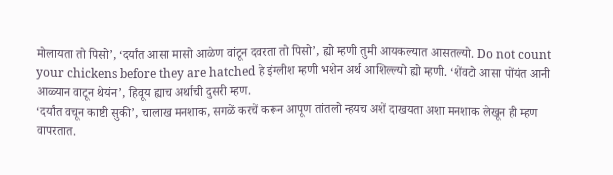मोलायता तो पिसो’, ‘दर्यांत आसा मासो आळेण वांटून दवरता तो पिसो’, ह्यो म्हणी तुमी आयकल्यात आसतल्यो. Do not count your chickens before they are hatched हे इंग्लीश म्हणी भशेन अर्थ आशिल्ल्यो ह्यो म्हणी. ‘शेंवटो आसा पोंयंत आनी आळ्यान वाटून थेयंन’, हिवूय ह्याच अर्थाची दुसरी म्हण.
‘दर्यांत वचून काष्टी सुकी’, चालाख मनशाक, सगळें करचें करून आपूण तांतलो न्हयच अशें दाखयता अशा मनशाक लेखून ही म्हण वापरतात.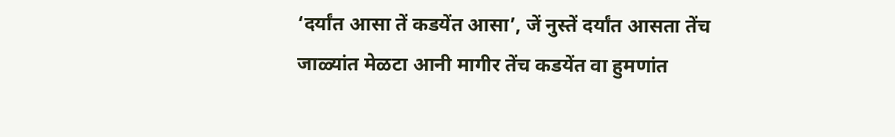‘दर्यांत आसा तें कडयेंत आसा’, जें नुस्तें दर्यांत आसता तेंच जाळ्यांत मेळटा आनी मागीर तेंच कडयेंत वा हुमणांत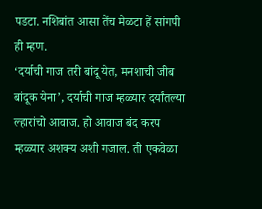पडटा. नशिबांत आसा तेंच मेळटा हें सांगपी ही म्हण.
‘दर्याची गाज तरी बांदू येत, मनशाची जीब बांदूक येना’, दर्याची गाज म्हळ्यार दर्यांतल्या ल्हारांचो आवाज. हो आवाज बंद करप म्हळ्यार अशक्य अशी गजाल. ती एकवेळा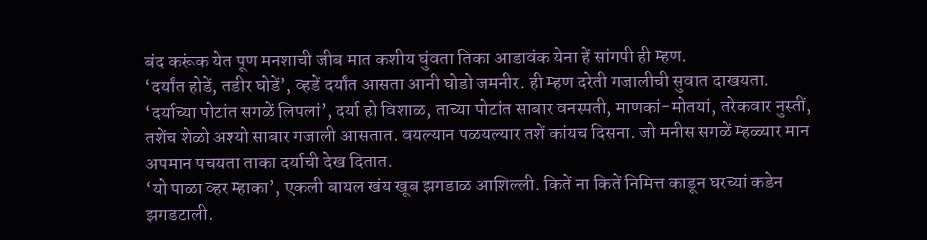बंद करूंक येत पूण मनशाची जीब मात कशीय घुंवता तिका आडावंक येना हें सांगपी ही म्हण.
‘दर्यांत होडें, तडीर घोडें’, व्हडें दर्यांत आसता आनी घोडो जमनीर. ही म्हण दरेती गजालीची सुवात दाखयता.
‘दर्याच्या पोटांत सगळें लिपलां’, दर्या हो विशाळ, ताच्या पोटांत साबार वनस्पती, माणकां-मोतयां, तरेकवार नुस्तीं, तशेंच शेळो अश्यो साबार गजाली आसतात. वयल्यान पळयल्यार तशें कांयच दिसना. जो मनीस सगळें म्हळ्यार मान अपमान पचयता ताका दर्याची देख दितात.
‘यो पाळा व्हर म्हाका’, एकली बायल खंय खूब झगडाळ आशिल्ली. कितें ना कितें निमित्त काडून घरच्यां कडेन झगडटाली.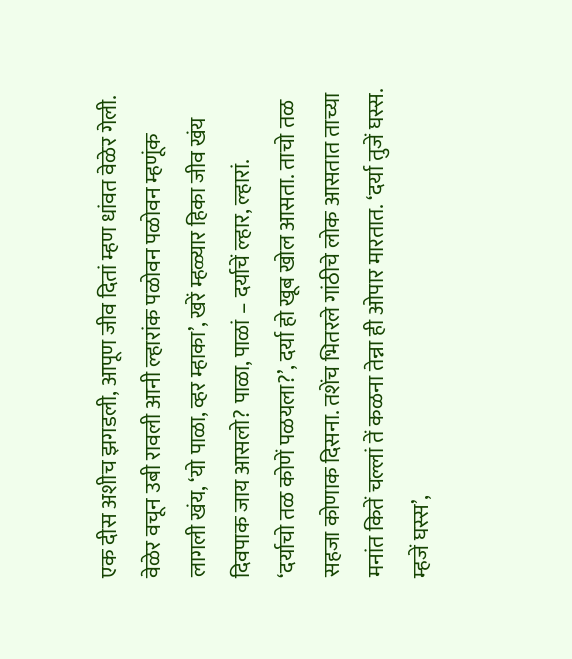एक दीस अशीच झगडली, आपूण जीव दितां म्हण धांवत वेळेर गेली. वेळेर वचून उबी रावली आनी ल्हारांक पळोवन पळोवन म्हणूंक लागली खंय, ‘यो पाळा, व्हर म्हाका’, खरें म्हळ्यार हिका जीव खंय दिवपाक जाय आसलो? पाळा, पाळां – दर्याचें ल्हार, ल्हारां.
‘दर्याचो तळ कोणें पळयला?’, दर्या हो खूब खोल आसता. ताचो तळ सहजा कोणाक दिसना. तशेंच भितरले गांठीचे लोक आसतात ताच्या मनांत कितें चल्लां तें कळना तेन्ना ही ओपार मारतात. ‘दर्या तुजें घस्स. म्हजें घस्स’,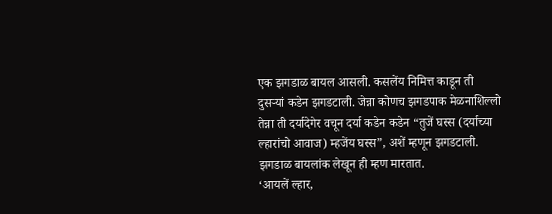एक झगडाळ बायल आसली. कसलेंय निमित्त काडून ती दुसऱ्यां कडेन झगडटाली. जेन्ना कोणच झगडपाक मेळनाशिल्लो तेन्ना ती दर्यादेगेर वचून दर्या कडेन कडेन “तुजें घस्स (दर्याच्या ल्हारांचो आवाज) म्हजेंय घस्स”, अशें म्हणून झगडटाली. झगडाळ बायलांक लेखून ही म्हण मारतात.
‘आयलें ल्हार,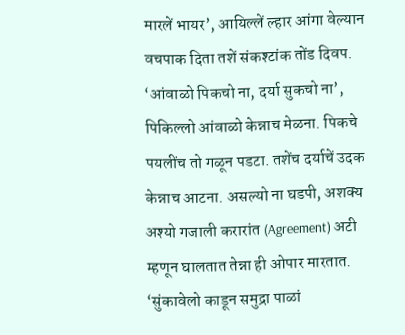मारलें भायर’, आयिल्लें ल्हार आंगा वेल्यान वचपाक दिता तशें संकश्टांक तोंड दिवप. ‘आंवाळो पिकचो ना, दर्या सुकचो ना’, पिकिल्लो आंवाळो केन्नाच मेळना. पिकचे पयलींच तो गळून पडटा. तशेंच दर्याचें उदक केन्नाच आटना. असल्यो ना घडपी, अशक्य अश्यो गजाली करारांत (Agreement) अटी म्हणून घालतात तेन्ना ही ओपार मारतात.
‘सुंकावेलो काडून समुद्रा पाळां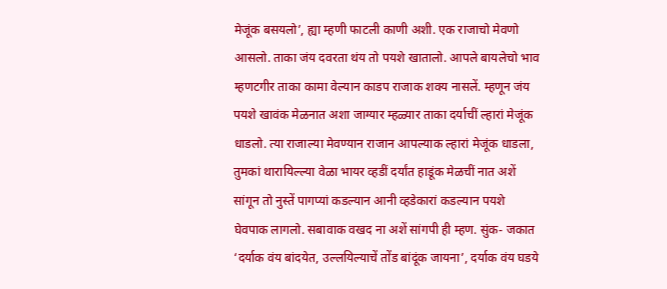मेजूंक बसयलो’, ह्या म्हणी फाटली काणी अशी. एक राजाचो मेवणो आसलो. ताका जंय दवरता थंय तो पयशे खातालो. आपले बायलेचो भाव म्हणटगीर ताका कामा वेल्यान काडप राजाक शक्य नासलें. म्हणून जंय पयशे खावंक मेळनात अशा जाग्यार म्हळ्यार ताका दर्याचीं ल्हारां मेजूंक धाडलो. त्या राजाल्या मेवण्यान राजान आपल्याक ल्हारां मेजूंक धाडला, तुमकां थारायिल्ल्या वेळा भायर व्हडीं दर्यांत हाडूंक मेळचीं नात अशें सांगून तो नुस्तें पागप्यां कडल्यान आनी व्हडेकारां कडल्यान पयशे घेवपाक लागलो. सबावाक वखद ना अशें सांगपी ही म्हण. सुंक- जकात
‘दर्याक वंय बांदयेत, उल्लयिल्याचें तोंड बांदूंक जायना’, दर्याक वंय घडये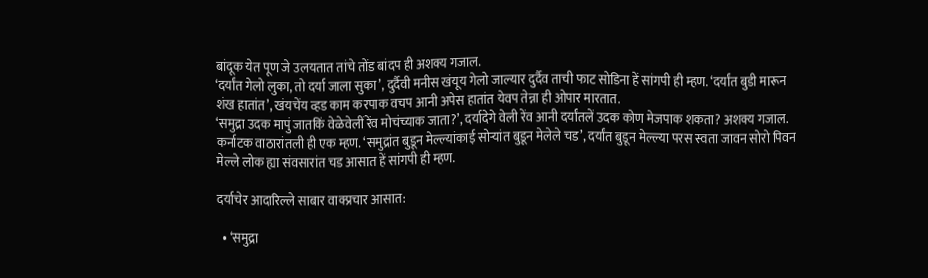बांदूक येत पूण जे उलयतात तांचे तोंड बांदप ही अशक्य गजाल.
‘दर्यांत गेलो लुका, तो दर्या जाला सुका’, दुर्दैवी मनीस खंयूय गेलो जाल्यार दुर्दैव ताची फाट सोडिना हें सांगपी ही म्हण. ‘दर्यांत बुडी मारून शंख हातांत’, खंयचेंय व्हड काम करपाक वचप आनी अपेस हातांत येवप तेन्ना ही ओपार मारतात.
‘समुद्रा उदक मापुं जातकिं वेळेवेलीं रेंव मोचंच्याक जाता?’, दर्यादेगे वेली रेंव आनी दर्यांतलें उदक कोण मेजपाक शकता? अशक्य गजाल. कर्नाटक वाठारांतली ही एक म्हण. ‘समुद्रांत बुडून मेल्ल्यांकाई सोऱ्यांत बुडून मेलेले चड’, दर्यांत बुडून मेल्ल्या परस स्वता जावन सोरो पिवन मेल्ले लोक ह्या संवसारांत चड आसात हें सांगपी ही म्हण.

दर्याचेर आदारिल्ले साबार वाक्प्रचार आसात:

  • ‘समुद्रा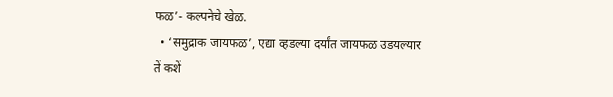फळ’- कल्पनेचे खेळ.
  • ‘समुद्राक जायफळ’, एद्या व्हडल्या दर्यांत जायफळ उडयल्यार तें कशें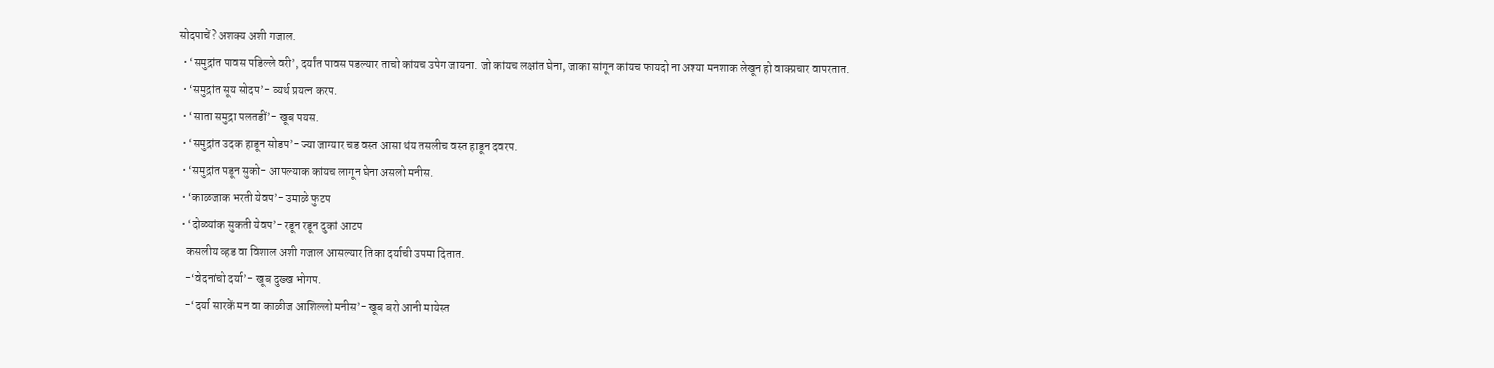सोदपाचें? अशक्य अशी गजाल.
  • ‘समुद्रांत पावस पडिल्ले वरी’, दर्यांत पावस पडल्यार ताचो कांयच उपेग जायना. जो कांयच लक्षांत घेना, जाका सांगून कांयच फायदो ना अश्या मनशाक लेखून हो वाक्प्रचार वापरतात.
  • ‘समुद्रांत सूय सोदप’- व्यर्थ प्रयत्न करप.
  • ‘साता समुद्रा पलतडीं’- खूब पयस.
  • ‘समुद्रांत उदक हाडून सोडप’- ज्या जाग्यार चड वस्त आसा थंय तसलीच वस्त हाडून दवरप.
  • ‘समुद्रांत पडून सुको- आपल्याक कांयच लागून घेना असलो मनीस.
  • ‘काळजाक भरती येवप’- उमाळे फुटप
  • ‘दोळ्यांक सुकती येवप’- रडून रडून दुकां आटप
    कसलीय व्हड वा विशाल अशी गजाल आसल्यार तिका दर्याची उपमा दितात.
    -‘वेदनांचो दर्या’- खूब दुख्ख भोगप.
    -‘दर्या सारकें मन वा काळीज आशिल्लो मनीस’- खूब बरो आनी मायेस्त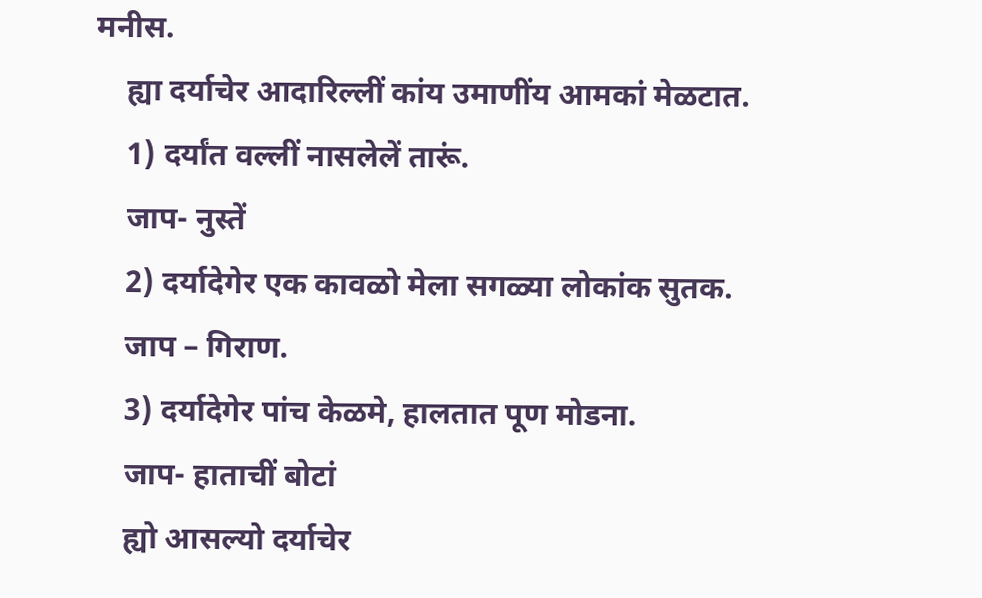मनीस.
    ह्या दर्याचेर आदारिल्लीं कांय उमाणींय आमकां मेळटात.
    1) दर्यांत वल्लीं नासलेलें तारूं.
    जाप- नुस्तें
    2) दर्यादेगेर एक कावळो मेला सगळ्या लोकांक सुतक.
    जाप – गिराण.
    3) दर्यादेगेर पांच केळमे, हालतात पूण मोडना.
    जाप- हाताचीं बोटां
    ह्यो आसल्यो दर्याचेर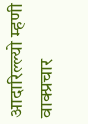आदारिल्ल्यो म्हणी वाक्प्रचार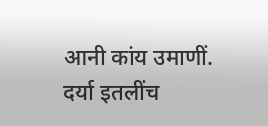आनी कांय उमाणीं. दर्या इतलींच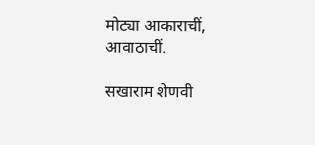मोट्या आकाराचीं, आवाठाचीं.

सखाराम शेणवी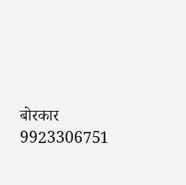बोरकार
9923306751